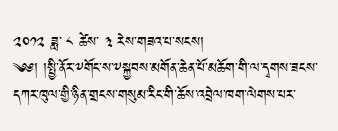༢༠༡༢ ཟླ་ ༨ ཚེས་ ༣ རེས་གཟའ་པ་སངས།
༄༅། །སྤྱི་ནོར་༸གོང་ས་༸སྐྱབས་མགོན་ཆེན་པོ་མཆོག་གི་ལ་དྭགས་ཟངས་དཀར་ཁུལ་གྱི་ཉིན་གྲངས་གསུམ་རིང་གི་ཆོས་འབྲེལ་ཁག་ལེགས་པར་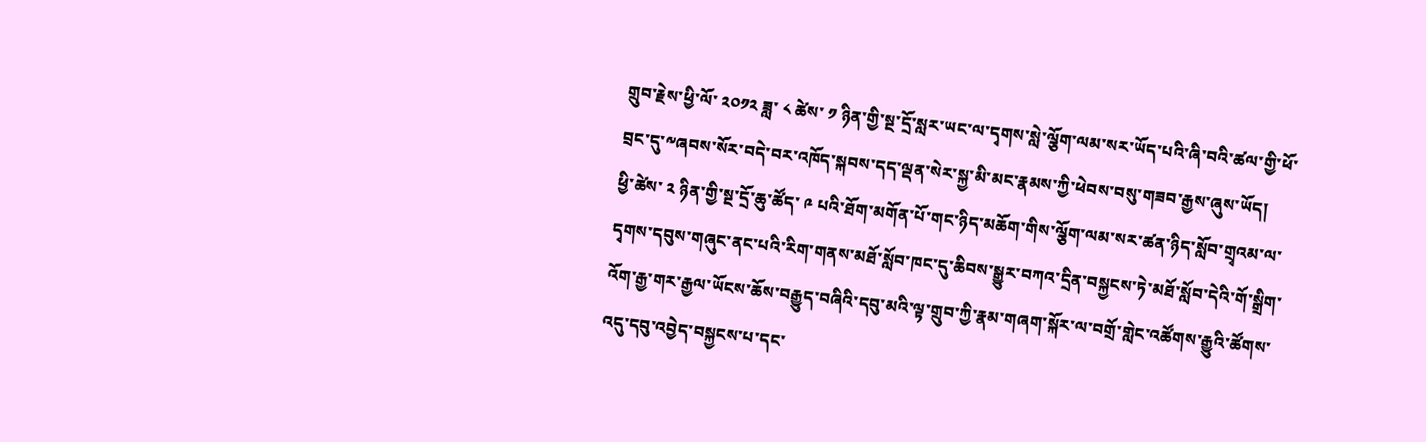གྲུབ་རྗེས་ཕྱི་ལོ་ ༢༠༡༢ ཟླ་ ༨ ཚེས་ ༡ ཉིན་གྱི་སྔ་དྲོ་སླར་ཡང་ལ་དྭགས་སླེ་ལྕོག་ལམ་སར་ཡོད་པའི་ཞི་བའི་ཚལ་གྱི་ཕོ་བྲང་དུ་༸ཞབས་སོར་བདེ་བར་འཁོད་སྐབས་དད་ལྡན་སེར་སྐྱ་མི་མང་རྣམས་ཀྱི་ཕེབས་བསུ་གཟབ་རྒྱས་ཞུས་ཡོད།
ཕྱི་ཚེས་ ༢ ཉིན་གྱི་སྔ་དྲོ་ཆུ་ཚོད་ ༩ པའི་ཐོག་མགོན་པོ་གང་ཉིད་མཆོག་གིས་ལྕོག་ལམ་སར་ཚན་ཉིད་སློབ་གྲྭའམ་ལ་དྭགས་དབུས་གཞུང་ནང་པའི་རིག་གནས་མཐོ་སློབ་ཁང་དུ་ཆིབས་སྒྱུར་བཀའ་དྲིན་བསྐྱངས་ཏེ་མཐོ་སློབ་དེའི་གོ་སྒྲིག་འོག་རྒྱ་གར་རྒྱལ་ཡོངས་ཆོས་བརྒྱུད་བཞིའི་དབུ་མའི་ལྟ་གྲུབ་ཀྱི་རྣམ་གཞག་སྐོར་ལ་བགྲོ་གླེང་འཚོགས་རྒྱུའི་ཚོགས་འདུ་དབུ་འབྱེད་བསྐྱངས་པ་དང་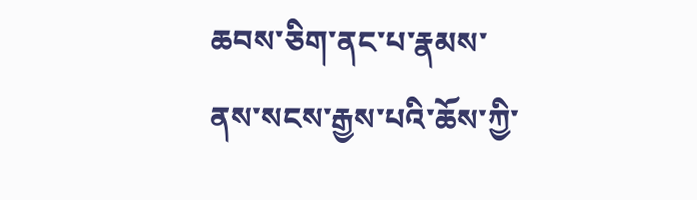ཆབས་ཅིག་ནང་པ་རྣམས་ནས་སངས་རྒྱས་པའི་ཆོས་ཀྱི་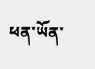ཕན་ཡོན་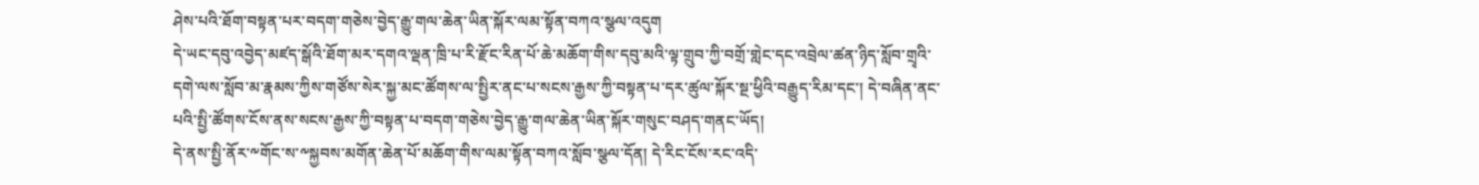ཤེས་པའི་ཐོག་བསྟན་པར་བདག་གཅེས་བྱེད་རྒྱུ་གལ་ཆེན་ཡིན་སྐོར་ལམ་སྟོན་བཀའ་སྩལ་འདུག
དེ་ཡང་དབུ་འབྱེད་མཛད་སྒོའི་ཐོག་མར་དགའ་ལྡན་ཁྲི་པ་རི་རྫོང་རིན་པོ་ཆེ་མཆོག་གིས་དབུ་མའི་ལྟ་གྲུབ་ཀྱི་བགྲོ་གླེང་དང་འབྲེལ་ཚན་ཉིད་སློབ་གྲྭའི་དགེ་ལས་སློབ་མ་རྣམས་ཀྱིས་གཙོས་སེར་སྐྱ་མང་ཚོགས་ལ་སྤྱིར་ནང་པ་སངས་རྒྱས་ཀྱི་བསྟན་པ་དར་ཚུལ་སྐོར་སྔ་ཕྱིའི་བརྒྱུད་རིམ་དང་། དེ་བཞིན་ནང་པའི་སྤྱི་ཚོགས་ངོས་ནས་སངས་རྒྱས་ཀྱི་བསྟན་པ་བདག་གཅེས་བྱེད་རྒྱུ་གལ་ཆེན་ཡིན་སྐོར་གསུང་བཤད་གནང་ཡོད།
དེ་ནས་སྤྱི་ནོར་༸གོང་ས་༸སྐྱབས་མགོན་ཆེན་པོ་མཆོག་གིས་ལམ་སྟོན་བཀའ་སློབ་སྩལ་དོན། དེ་རིང་ངོས་རང་འདི་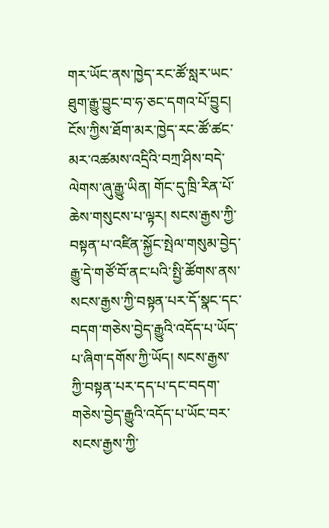གར་ཡོང་ནས་ཁྱེད་རང་ཚོ་སླར་ཡང་ཐུག་རྒྱུ་བྱུང་བ་ཧ་ཅང་དགའ་པོ་བྱུང། ངོས་ཀྱིས་ཐོག་མར་ཁྱེད་རང་ཚོ་ཚང་མར་འཚམས་འདྲིའི་བཀྲ་ཤིས་བདེ་ལེགས་ཞུ་རྒྱུ་ཡིན། གོང་དུ་ཁྲི་རིན་པོ་ཆེས་གསུངས་པ་ལྟར། སངས་རྒྱས་ཀྱི་བསྟན་པ་འཛིན་སྐྱོང་སྤེལ་གསུམ་བྱེད་རྒྱུ་དེ་གཙོ་བོ་ནང་པའི་སྤྱི་ཚོགས་ནས་སངས་རྒྱས་ཀྱི་བསྟན་པར་དོ་སྣང་དང་བདག་གཅེས་བྱེད་རྒྱུའི་འདོད་པ་ཡོད་པ་ཞིག་དགོས་ཀྱི་ཡོད། སངས་རྒྱས་ཀྱི་བསྟན་པར་དད་པ་དང་བདག་གཅེས་བྱེད་རྒྱུའི་འདོད་པ་ཡོང་བར་སངས་རྒྱས་ཀྱི་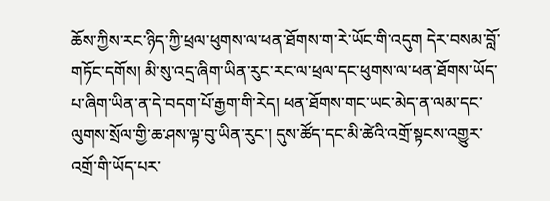ཆོས་ཀྱིས་རང་ཉིད་ཀྱི་ཕྲལ་ཕུགས་ལ་ཕན་ཐོགས་ག་རེ་ཡོང་གི་འདུག དེར་བསམ་བློ་གཏོང་དགོས། མི་སུ་འདྲ་ཞིག་ཡིན་རུང་རང་ལ་ཕྲལ་དང་ཕུགས་ལ་ཕན་ཐོགས་ཡོད་པ་ཞིག་ཡིན་ན་དེ་བདག་པོ་རྒྱག་གི་རེད། ཕན་ཐོགས་གང་ཡང་མེད་ན་ལམ་དང་ལུགས་སྲོལ་གྱི་ཆ་ཤས་ལྟ་བུ་ཡིན་རུང་། དུས་ཚོད་དང་མི་ཚེའི་འགྲོ་སྟངས་འགྱུར་འགྲོ་གི་ཡོད་པར་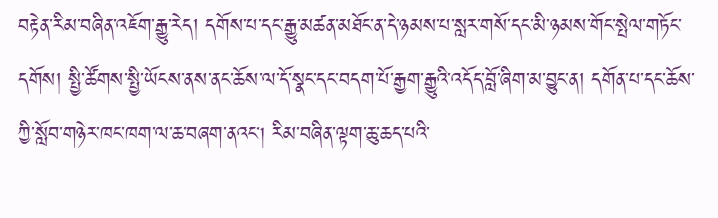བརྟེན་རིམ་བཞིན་འཇོག་རྒྱུ་རེད། དགོས་པ་དང་རྒྱུ་མཚན་མཐོང་ན་དེ་ཉམས་པ་སླར་གསོ་དང་མི་ཉམས་གོང་སྤེལ་གཏོང་དགོས། སྤྱི་ཚོགས་སྤྱི་ཡོངས་ནས་ནང་ཆོས་ལ་དོ་སྣང་དང་བདག་པོ་རྒྱག་རྒྱུའི་འདོད་བློ་ཞིག་མ་བྱུང་ན། དགོན་པ་དང་ཆོས་ཀྱི་སློབ་གཉེར་ཁང་ཁག་ལ་ཆ་བཞག་ནའང། རིམ་བཞིན་ལྟག་ཆུ་ཆད་པའི་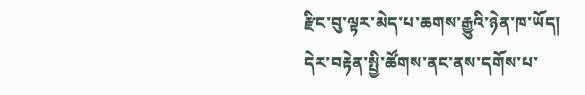རྫིང་བུ་ལྟར་མེད་པ་ཆགས་རྒྱུའི་ཉེན་ཁ་ཡོད།
དེར་བརྟེན་སྤྱི་ཚོགས་ནང་ནས་དགོས་པ་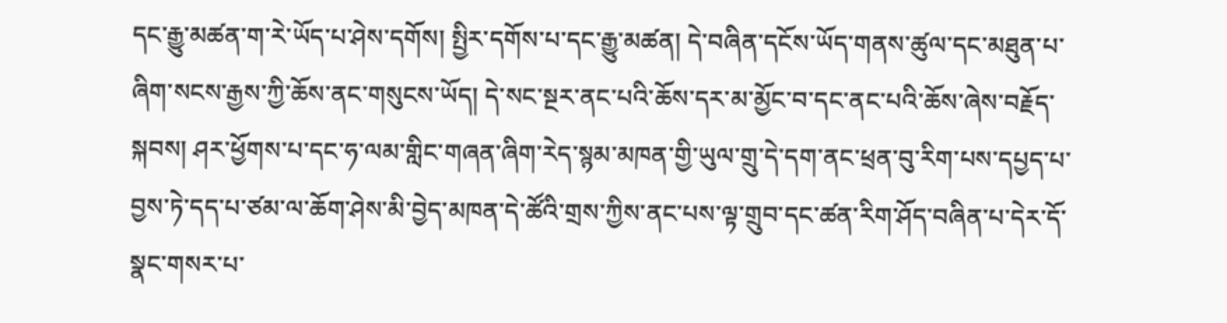དང་རྒྱུ་མཚན་ག་རེ་ཡོད་པ་ཤེས་དགོས། སྤྱིར་དགོས་པ་དང་རྒྱུ་མཚན། དེ་བཞིན་དངོས་ཡོད་གནས་ཚུལ་དང་མཐུན་པ་ཞིག་སངས་རྒྱས་ཀྱི་ཆོས་ནང་གསུངས་ཡོད། དེ་སང་སྔར་ནང་པའི་ཆོས་དར་མ་མྱོང་བ་དང་ནང་པའི་ཆོས་ཞེས་བརྗོད་སྐབས། ཤར་ཕྱོགས་པ་དང་ཧ་ལམ་གླིང་གཞན་ཞིག་རེད་སྙམ་མཁན་གྱི་ཡུལ་གྲུ་དེ་དག་ནང་ཕྲན་བུ་རིག་པས་དཔྱད་པ་བྱས་ཏེ་དད་པ་ཙམ་ལ་ཆོག་ཤེས་མི་བྱེད་མཁན་དེ་ཚོའི་གྲས་ཀྱིས་ནང་པས་ལྟ་གྲུབ་དང་ཚན་རིག་ཤོད་བཞིན་པ་དེར་དོ་སྣང་གསར་པ་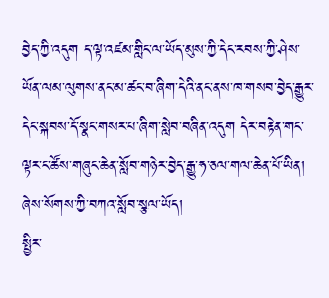བྱེད་ཀྱི་འདུག ད་ལྟ་འཛམ་གླིང་ལ་ཡོད་མུས་ཀྱི་དེང་རབས་ཀྱི་ཤེས་ཡོན་ལམ་ལུགས་ནང་མ་ཚང་བ་ཞིག་དེའི་ནང་ནས་ཁ་གསབ་བྱེད་རྒྱུར་དེང་སྐབས་དོ་སྣང་གསར་པ་ཞིག་སླེབ་བཞིན་འདུག དེར་བརྟེན་གང་ལྟར་ང་ཚོས་གཞུང་ཆེན་སློབ་གཉེར་བྱེད་རྒྱུ་ཧ་ཅལ་གལ་ཆེན་པོ་ཡིན། ཞེས་སོགས་ཀྱི་བཀའ་སློབ་སྩལ་ཡོད།
སྤྱིར་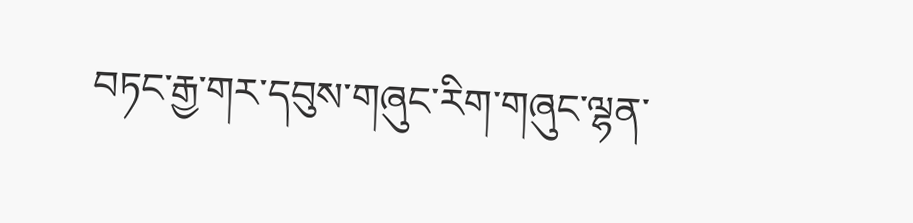བཏང་རྒྱ་གར་དབུས་གཞུང་རིག་གཞུང་ལྷན་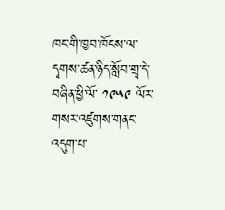ཁང་གི་ཁྱབ་ཁོངས་ལ་དྭགས་ཚན་ཉིད་སློབ་གྲྭ་དེ་བཞིན་ཕྱི་ལོ་ ༡༩༥༩ ལོར་གསར་འཛུགས་གནང་འདུག་པ་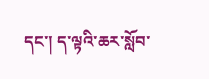དང་། ད་ལྟའི་ཆར་སློབ་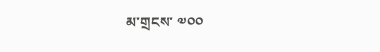མ་གྲངས་ ༧༠༠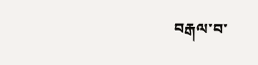བརྒལ་བ་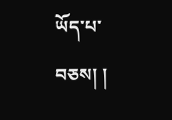ཡོད་པ་བཅས། །